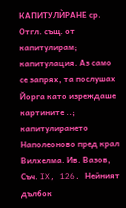КАПИТУЛЍРАНЕ ср. Отгл. същ. от капитулирам; капитулация. Аз само се запрях, та послушах Йорга като изреждаше картините ..; капитулирането Наполеоново пред крал Вилхелма. Ив. Вазов, Съч. IX, 126. Нейният дълбок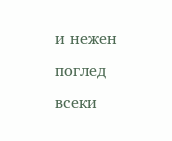и нежен поглед всеки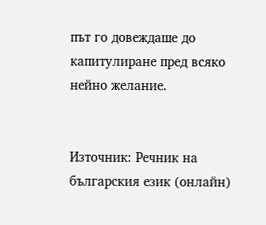път го довеждаше до капитулиране пред всяко нейно желание.


Източник: Речник на българския език (онлайн)